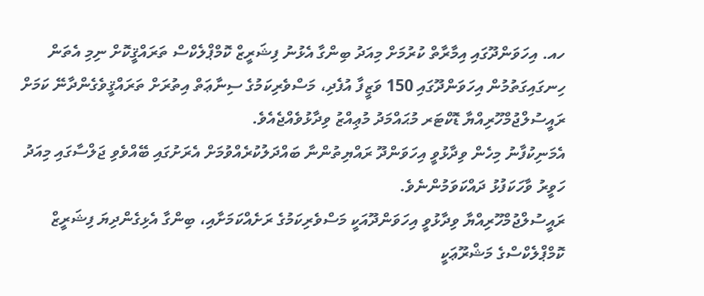ހއ. އިހަވަންދޫގައި އިމާރާތް ކުރުމަށް މިއަދު ބިންގާ އެޅުނު ފިޝަރީޒް ކޮމްޕްލެކްސް ތަރައްޤީކޮށް ނިމި އެތަން ހިނގައިގަތުމުން އިހަވަންދޫގައި 150 ވަޒީފާ އުފެދި، މަސްވެރިކަމުގެ ސިނާޢަތް އިތުރަށް ތަރައްޤީވެގެންދާނޭ ކަމަށް ރައީސުލްޖުމްހޫރިއްޔާ ޑޮކްޓަރ މުޙައްމަދު މުޢިއްޒު ވިދާޅުވެއްޖެއެވެ.
އެމަނިކުފާނު މިހެން ވިދާޅުވީ އިހަވަންދޫ ރައްޔިތުންނާ ބައްދަލުކުރެއްވުމަށް އެރަށުގައި ބޭއްވެވި ޖަލްސާގައި މިއަދު ހަވީރު ވާހަކަފުޅު ދައްކަވަމުންނެވެ.
ރައީސުލްޖުމްހޫރިއްޔާ ވިދާޅުވީ އިހަވަންދޫއަކީ މަސްވެރިކަމުގެ ރަށެއްކަމަށާއި، ބިންގާ އެޅިގެންދިޔަ ފިޝަރީޒް ކޮމްޕްލެކްސްގެ މަޝްރޫޢަކީ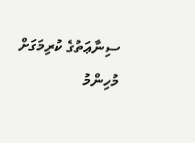ސިނާޢަތުގެ ކުރިމަގަށް މުހިންމު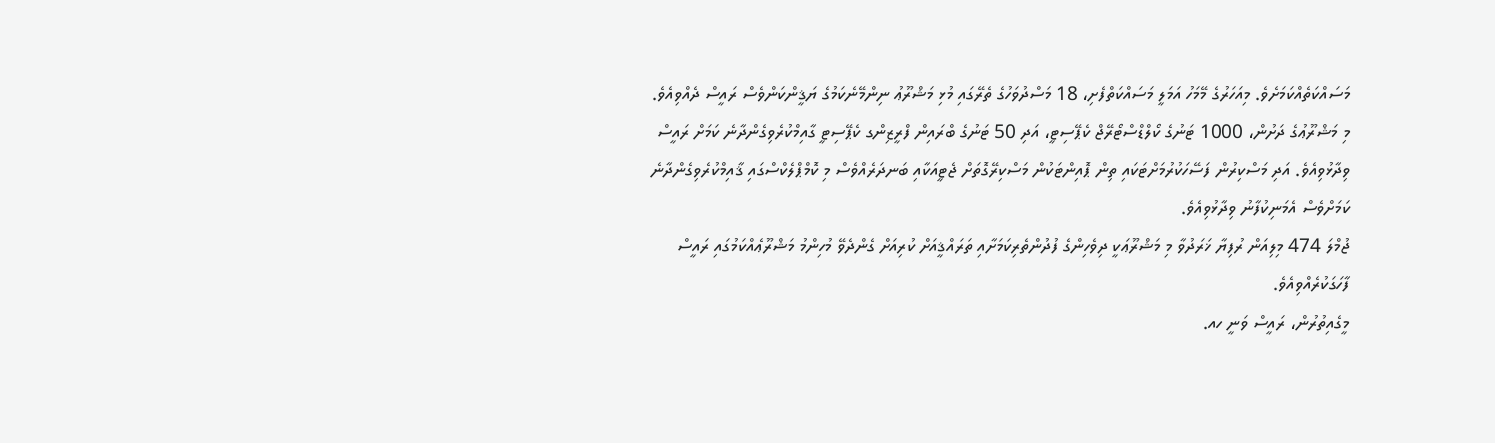މަސައްކަތެއްކަމަށެވެ. މިއަހަރުގެ މޭމަހު އަމަލީ މަސައްކަތްފެށި، 18 މަސްދުވަހުގެ ތެރޭގައި މުޅި މަޝްރޫޢު ނިންމޭނެކަމުގެ ޔަޤީންކަންވެސް ރައީސް ދެއްވިއެވެ.
މި މަޝްރޫޢުގެ ދަށުން، 1000 ޓަނުގެ ކޯލްޑްސްޓޯރޭޖް ކެޕޭސިޓީ، އަދި 50 ޓަނުގެ ބްރައިން ފްރީޒިންގ ކެޕޭސިޓީ ގާއިމްކުރެވިގެންދާނެ ކަމަށް ރައީސް ވިދާޅުވިއެވެ. އަދި މަސްކިރުން ފަސޭހަކުރުމަށްޓަކައި ތިން ޕޮއިންޓަކުން މަސްކިރޭގޮތަށް ޖެޓީއަކާއި ބަނދަރެއްވެސް މި ކޮމްޕްލެކްސްގައި ޤާއިމްކުރެވިގެންދާނެ ކަމަށްވެސް އެމަނިކުފާނު ވިދާޅުވިއެވެ.
ޖުމްލަ 474 މިލިއަން ރުފިޔާ ޚަރަދުވާ މި މަޝްރޫޢަކީ ދިވެހިންގެ ފުދުންތެރިކަމަށާއި ތަރައްޤީއަށް ކުރިއަށް ގެންދެވޭ މުހިންމު މަޝްރޫޢެއްކަމުގައި ރައީސް ފާހަގަކުރެއްވިއެވެ.
މީގެއިތުރުން، ރައީސް ވަނީ ހއ.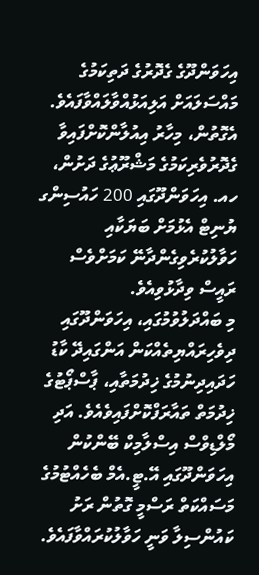އިހަވަންދޫގެ ގެދޮރުގެ ދަތިކަމުގެ މައްސަލައަށް އަލިއަޅުއްވާލައްވާފައެވެ. އެގޮތުން، މިހާރު އިއުލާންކޮށްފައިވާ ގެދޮރުވެރިކަމުގެ މަޝްރޫޢުގެ ދަށުން، ހއ. އިހަވަންދޫގައި 200 ހައުސިންގ ޔުނިޓް އެޅުމަށް ބަޔަކާއި ހަވާލުކުރެވިގެންދާނޭ ކަމަށްވެސް ރައީސް ވިދާޅުވިއެވެ.
މި ބައްދަލުވުމުގައި، އިހަވަންދޫގައި ދިވެހިރައްޔިތެއްކަން އަންގައިދޭ ކާޑު ހަދައިދިނުމުގެ ޚިދުމަތާއި، ޕާސްޕޯޓުގެ ޚިދުމަތް ތައާރަފްކޮށްފައިވެއެވެ. އަދި މޯލްޑިވްސް އިސްލާމިކް ބޭންކުން އިހަވަންދޫގައި އޭ.ޓީ.އެމް ބެހެއްޓުމުގެ މަސައްކަތް ރަސްމީ ގޮތުން ރަށު ކައުންސިލާ ވަނީ ހަވާލުކުރައްވާފައެވެ.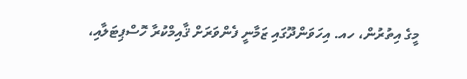މީގެ އިތުރުން، ހއ. އިހަވަންދޫގައި ޒަމާނީ ފެންވަރަށް ޤާއިމްކުރާ ހޮސްޕިޓަލާއި،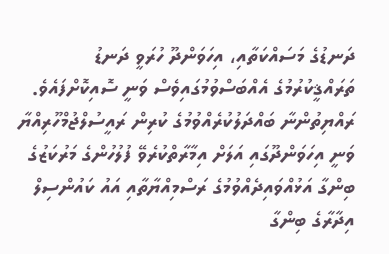ދަނޑުގެ މަސައްކަތާއި، އިހަވަންދޫ ހުރަވީ ދަނޑު ތަރައްޤީކުރުމުގެ އެއްބަސްވުމުގައިވެސް ވަނީ ސޮއިކޮށްފައެވެ.
ރައްޔިތުންނާ ބައްދަލުކުރެއްވުމުގެ ކުރިން ރައީސުލްޖުމްހޫރިއްޔާ ވަނީ އިހަވަންދޫގައި އަލަށް އިމާރާތްކުރެވޭ ފުލުހުންގެ މަރުކަޒުގެ ބިންގާ އަޅުއްވައިދެއްވުމުގެ ރަސްމިއްޔާތާއި އައު ކައުންސިލް އިދާރާގެ ބިންގާ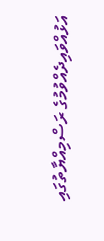އަޅުއްވައިދެއްވުމުގެ ރަސްމިއްޔާތުގައި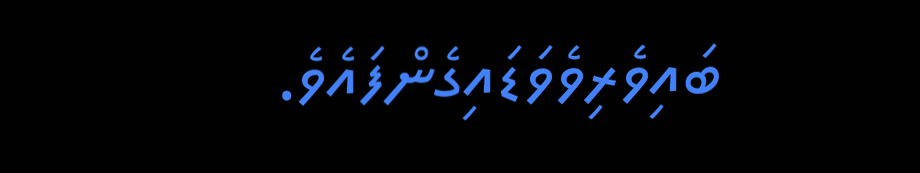ބައިވެރިވެވަޑައިގެންފައެވެ.